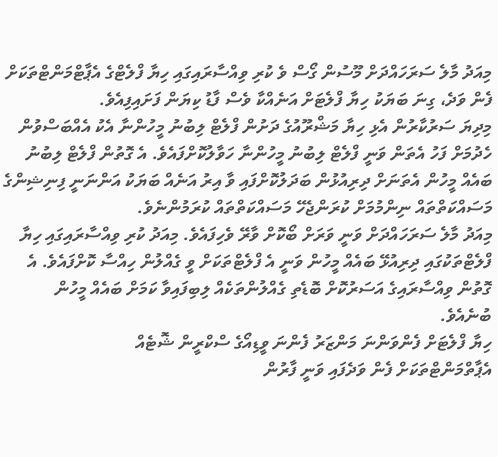މިއަދު މާލެ ސަރަހައްދަށް މޫސުން ގޯސް ވެ ކުރި ވިއްސާރައިގައި ހިޔާ ފްލެޓްގެ އެޕާޓްމަންޓްތަކަށް ފެން ވަދެ، ގިނަ ބަޔަކު ހިޔާ ފްލެޓަށް އަނެއްކާ ވެސް ފާޑު ކިޔަން ފަށައިފިއެވެ.
މިދިޔަ ސަރުކާރުން އެޅި ހިޔާ މަޝްރޫއުގެ ދަށުން ފްލެޓް ލިބުނު މީހުންނާ އެކު އެއްބަސްވުން ހެދުމަށް ފަހު އެތަން ވަނީ ފްލެޓް ލިބުނު މީހުންނާ ހަވާލުކޮށްފައެވެ. އެ ގޮތުން ފްލެޓް ލިބުނު ބައެއް މީހުން އެތަނަށް ދިރިއުޅުން ބަދަލުކޮށްފައި ވާ އިރު އަނެއް ބަޔަކު އަންނަނީ ފިނިޝިންގެ މަސައްކަތްތައް ނިންމުމަށް ކުރަންޖެހޭ މަސައްކަތްތައް ކުރަމުންނެވެ.
މިއަދު މާލެ ސަރަހައްދަށް ވަނީ ވަރަށް ބޯކޮށް ވާރޭ ވެހިފައެވެ. މިއަދު ކުރި ވިއްސާރައިގައި ހިޔާ ފްލެޓްތަކުގައި ދިރިއުޅޭ ބައެއް މީހުން ވަނީ އެ ފްލެޓްތަކަށް ވީ ގެއްލުން ހިއްސާ ކޮށްފައެވެ. އެ ގޮތުން ވިއްސާރައިގެ އަސަރުކޮށް ބޮޑެތި ގެއްލުންތަކެއް ލިބިފައިވާ ކަމަށް ބައެއް މީހުން ބުނެއެވެ.
ހިޔާ ފްލެޓަށް ފެންވަންނަ މަންޒަރު ފެންނަ ވީޑިއޯގެ ސްކްރީން ޝޮޓެއް
އެޕާތްމަންޓްތަކަށް ފެން ވަދެފައި ވަނީ ފާރުން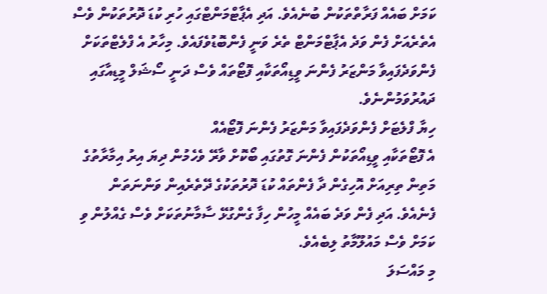ކަމަށް ބައެއް ފަރާތްތަކުން ބުނެއެވެ. އަދި އެޕާޓްމަންޓްގައި ހުރި ކުޑަ ދޮރުތަކުން ވެސް އެތެރެއަށް ފެން ވަދެ އެޕާޓްމަންޓް ތެރެ ވަނީ ފެންބޮޑުވެފައެވެ. މިހާރު އެ ފްލެޓްތަކަށް ފެންވަދެފައިވާ މަންޒަރު ފެންނަ ވީޑިއޯތަކާއި ފޮޓޯތައް ވެސް ދަނީ ސޯޝަލް މީޑިއާގައި ދައުރުވަމުންނެވެ.
ހިޔާ ފްލެޓަށް ފެންވަދެފައިވާ މަންޒަރު ފެންނަ ފޮޓޯއެއް
އެ ފޮޓޯތަކާއި ވީޑިއޯތަކުން ފެންނަ ގޮތުގައި ބޯކޮށް ވާރޭ ވެހެމުން ދިޔަ އިރު އިމާރާތުގެ މަތިން ތިރިއަށް އޮހިގެން ދާ ފެންތައް ކުޑަ ދޮރުތަކުގެ ދޭތެރެއިން ވަންނަތަން ފެނެއެވެ. އަދި ފެން ވަދެ ބައެއް މީހުން ހިފާ ގެންގުޅޭ ސާމާނުތަކަށް ވެސް ގެއްލުން ވި ކަމަށް ވެސް މައުލޫމާތު ލިބެއެވެ.
މި މައްސަލަ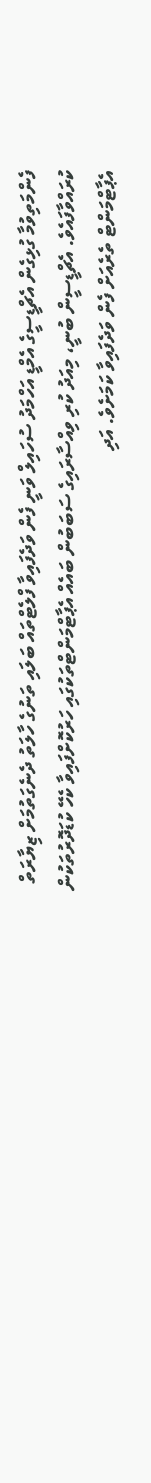ފެންމަތިވުމާ ގުޅިގެން އެޗްޑީސީގެ އެމްޑީ އަހްމަދު ސުހައިލް ވަނީ ފެން ވަދެފައިވާ ފްލެޓްތައް ބަލައި ތަނުގެ ހާލަތު ދެނެގަތުމަށް ޒިޔާރަތް ކުރައްވާފައެވެ. އެޗްޑީސީން ބުނީ، މިއަދު ކުރި ވިއްސާރައިގެ ސަބަބުން ބައެއް އެޕާޓްމަންޓްތަކުގައި ހަރުކޮށްފައިވާ ކެހޭ ކުޑަދޮރުތަކުން އެޕާޓްމަންޓް ތެރެއަށް ފެން ވަދެފައިވާ ކަމަށެވެ. އަދި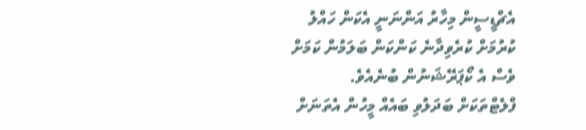އެޗްޑީސީން މިހާރު އަންނަނީ އެކަން ހައްލު ކުރުމަށް ކުރެވިދާނެ ކަންކަން ބަލަމުން ކަމަށް ވެސް އެ ކޯޕަރޭޝަނުން ބުނެއެވެ.
ފްލެޓްތަކަށް ބަދަލުވި ބައެއް މީހުން އެތަނަށް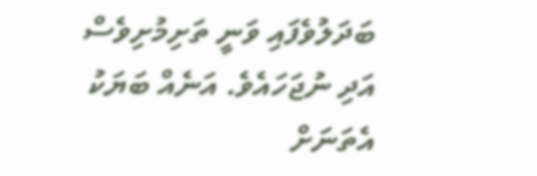ބަދަލުވެފައި ވަނީ ތަށިމުށިވެސް އަދި ނުޖަހައެވެ. އަނެއް ބަޔަކު އެތަނަށް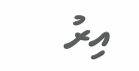އިރު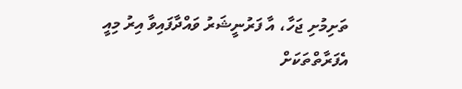ތަށިމުށި ޖަހާ، އާ ފަރުނީޝަރު ވައްދާފައިވާ އިރު މިއީ އެފަރާތްތަކަށް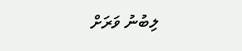ލިބުނު ވަރަށް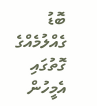ބޮޑު ގެއްލުމެއްގެ ގޮތުގައި އެމީހުން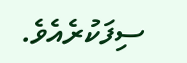ސިފަކުރެއެވެ.